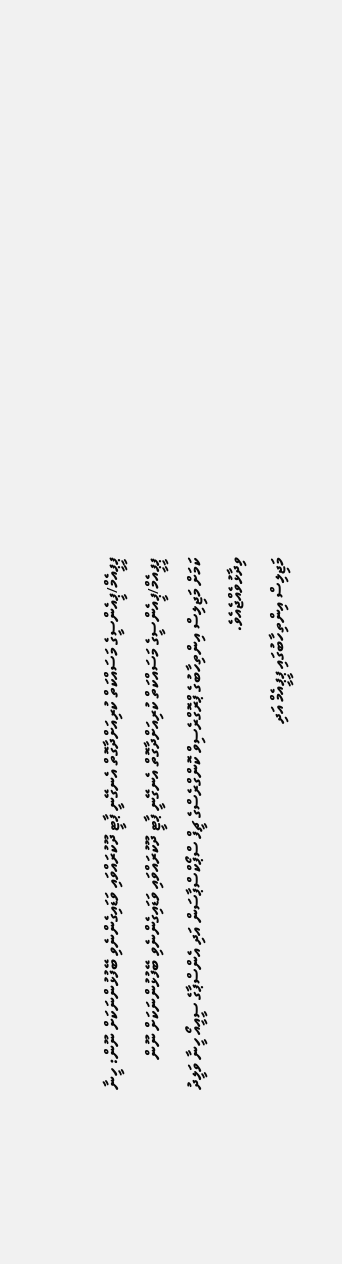ޕީޕީއެމް/ޕީއެންސީގެ މަސައްކަތް ކުރިއަށްދާގޮތް އެނގޭނީ ޕާޓީ ދޫކުރައްވައި ވަޑައިގެންނެވި ބޭފުޅުންނަކަށް ނޫން: ހީނާ
ޕީޕީއެމް/ޕީއެންސީގެ މަސައްކަތް ކުރިއަށްދާގޮތް އެނގޭނީ ޕާޓީ ދޫކުރައްވައި ވަޑައިގެންނެވި ބޭފުޅުންނަކަށް ނޫން ކަމަށް މަޖިލިސް އިންތިހާބުގެ ޕްރޮގްރެސިވް ކޮންގްރެސްގެ ޗީފް ސްޕޯކްސްޕާސަން އަދި އެންސްޕާގެ ސީއީއޯ ހީނާ ވަލީދު ވިދާޅުވެއްޖެއެވެ.
މަޖިލިސް އިންތިހާބުގައި ޕީޕީއެމް އަދި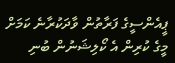ޕީއެންސީގެ ފަރާތުން ވާދަކުރާނެ ކަމަށް މީގެ ކުރިން އެ ކޯލިޝަނުން ބުނި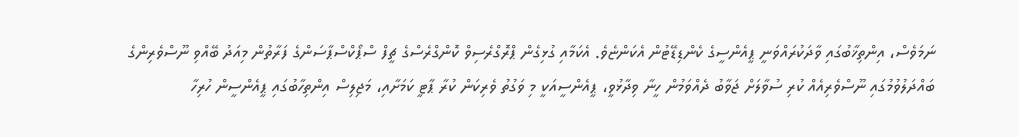ނަމަވެސް، އިންތިޚާބުގައި ވާދަކުރައްވަނީ ޕީއެންސީގެ ކެންޑިޑޭޓުން އެކަންޏެވެ. އެކަމާއި ގުޅިގެން ޕްރޮގްރެސިވް ކޮންގްރެސްގެ ޗީފް ސްޕޯކްސްޕާސަންގެ ފަރާތުން މިއަދު ބޭއްވި ނޫސްވެރިންގެ ބައްދަލުވުމުގައި ނޫސްވެރިއެއް ކުރި ސުވާލަށް ޖަވާބު ދެއްވަމުން ހީނާ ވިދާޅުވީ، ޕީއެންސީއަކީ މި ވަގުތު ވެރިކަން ކުރާ ޕާޓީ ކަމަށާއި، މަޖިލިސް އިންތިހާބުގައި ޕީއެންސީން ހުރިހާ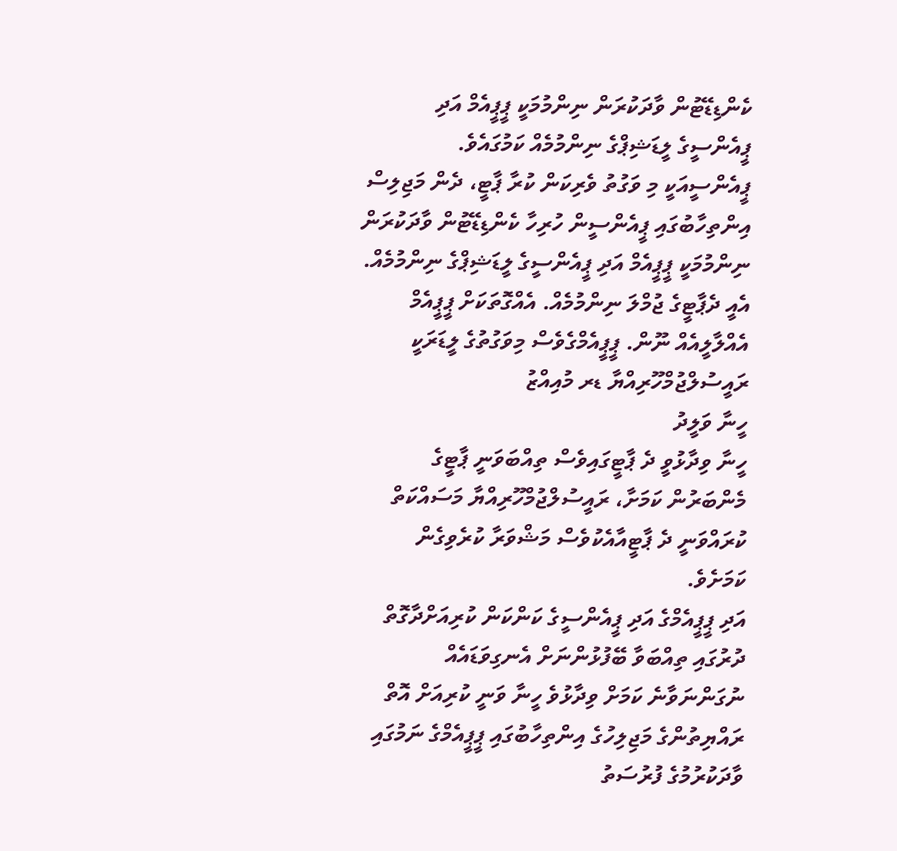ކެންޑިޑޭޓުން ވާދަކުރަން ނިންމުމަކީ ޕީޕީއެމް އަދި ޕީއެންސީގެ ލީޑަޝިޕްގެ ނިންމުމެއް ކަމުގައެވެ.
ޕީއެންސީއަކީ މި ވަގުތު ވެރިކަން ކުރާ ޕާޓީ، ދެން މަޖިލިސް އިންތިހާބުގައި ޕީއެންސީން ހުރިހާ ކެންޑިޑޭޓުން ވާދަކުރަން ނިންމުމަކީ ޕީޕީއެމް އަދި ޕީއެންސީގެ ލީޑަޝިޕްގެ ނިންމުމެއް. އެއީ ދެޕާޓީގެ ޖުމްލަ ނިންމުމެއް. އެއްގޮތަކަށް ޕީޕީއެމް އެއްލާލީއެއް ނޫން. ޕީޕީއެމްގެވެސް މިވަގުތުގެ ލީޑަރަކީ ރައީސުލްޖުމްހޫރިއްޔާ ޑރ މުއިއްޒު
ހީނާ ވަލީދު
ހީނާ ވިދާޅުވީ ދެ ޕާޓީގައިވެސް ތިއްބަވަނީ ޕާޓީގެ މެންބަރުން ކަމަށާ، ރައީސުލްޖުމްހޫރިއްޔާ މަސައްކަތް ކުރައްވަނީ ދެ ޕާޓީއާއެކުވެސް މަޝްވަރާ ކުރެވިގެން ކަމަށެވެ.
އަދި ޕީޕީއެމްގެ އަދި ޕީއެންސީގެ ކަންކަން ކުރިއަށްދާގޮތް ދުރުގައި ތިއްބަވާ ބޭފުޅުންނަށް އެނގިވަޑައެއް ނުގަންނަވާނެ ކަމަށް ވިދާޅުވެ ހީނާ ވަނީ ކުރިއަށް އޮތް ރައްޔިތުންގެ މަޖިލިހުގެ އިންތިހާބުގައި ޕީޕީއެމްގެ ނަމުގައި ވާދަކުރުމުގެ ފުރުސަތު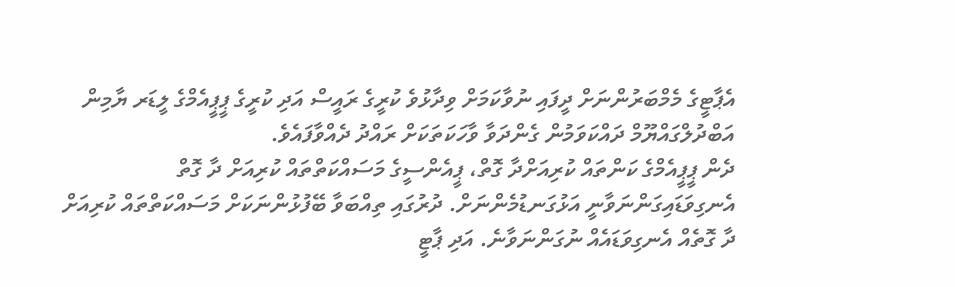އެޕާޓީގެ މެމްބަރުންނަށް ދީފައި ނުވާކަމަށް ވިދާޅުވެ ކުރީގެ ރައީސް އަދި ކުރީގެ ޕީޕީއެމްގެ ލީޑަރ ޔާމިން އަބްދުލްގައްޔޫމް ދައްކަވަމުން ގެންދަވާ ވާހަކަތަކަށް ރައްދު ދެއްވާފައެވެ.
ދެން ޕީޕީއެމްގެ ކަންތައް ކުރިއަށްދާ ގޮތް، ޕީއެންސީގެ މަސައްކަތްތައް ކުރިއަށް ދާ ގޮތް އެނގިވަޑައިގަންނަވާނީ އަޅުގަނޑުމެންނަށް. ދުރުގައި ތިއްބަވާ ބޭފުޅުންނަކަށް މަސައްކަތްތައް ކުރިއަށް ދާ ގޮތެއް އެނގިވަޑައެއް ނުގަންނަވާނެ. އަދި ޕާޓީ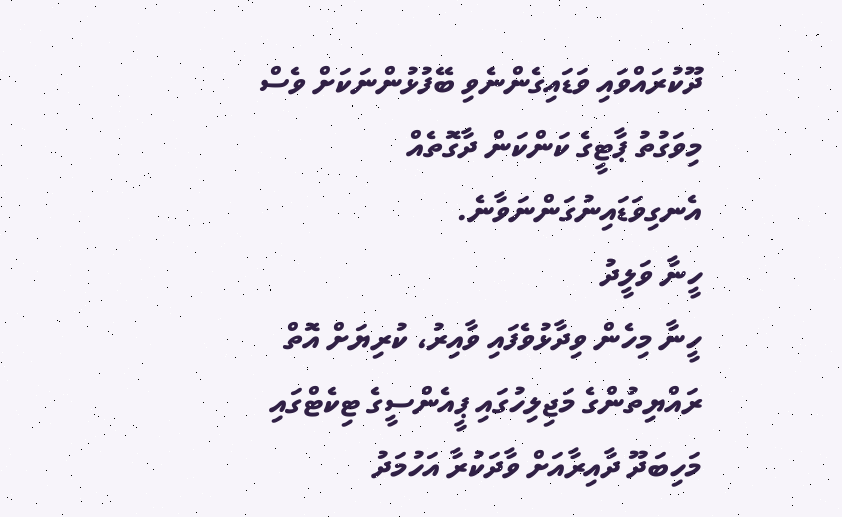ދޫކުރައްވައި ވަޑައިގެންނެވި ބޭފުޅުންނަކަށް ވެސް މިވަގުތު ޕާޓީގެ ކަންކަން ދާގޮތެއް އެނގިވަޑައިނުގަންނަވާނެ.
ހީނާ ވަލީދު
ހީނާ މިހެން ވިދާޅުވެފައި ވާއިރު، ކުރިޔަށް އޮތް ރައްޔިތުންގެ މަޖިލިހުގައި ޕީއެންސީގެ ޓިކެޓްގައި މަހިބަދޫ ދާއިރާއަށް ވާދަކުރާ އަހުމަދު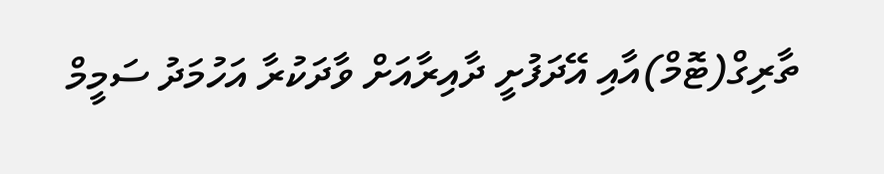ތާރިގް(ޓޮމް)އާއި އޭދަފުށީ ދާއިރާއަށް ވާދަކުރާ އަހުމަދު ސަމީމް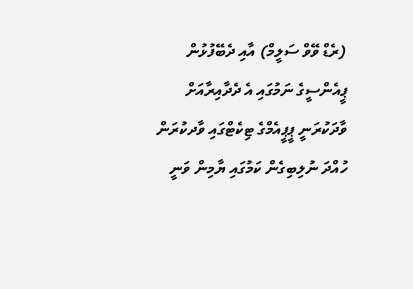(ރެޑް ވޭވް ސަލީމް) އާއި ދެބޭފުޅުން ޕީއެންސީގެ ނަމުގައި އެ ދެދާއިރާއަށް ވާދަކުރަނީ ޕީޕީއެމްގެ ޓިކެޓްގައި ވާދކުރަން ހުއްދަ ނުލިބިގެން ކަމުގައި ޔާމިން ވަނީ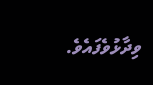ވިދާޅުވެފައެވެ.